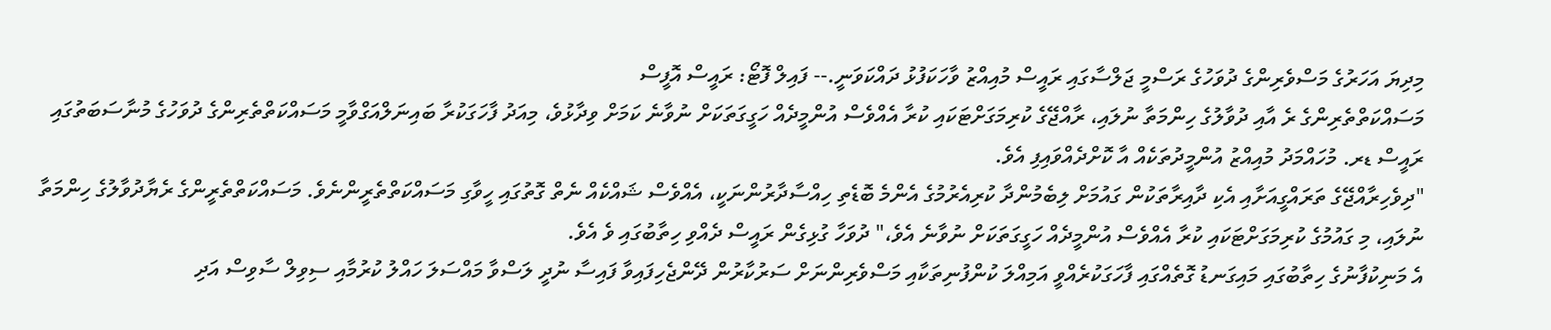މިދިޔަ އަހަރުގެ މަސްވެރިންގެ ދުވަހުގެ ރަސްމީ ޖަލްސާގައި ރައީސް މުއިއްޒު ވާހަކަފުޅު ދައްކަވަނީ.-- ފައިލް ފޮޓޯ: ރައީސް އޮފީސް
މަސައްކަތްތެރިންގެ ރެ އާއި ދުވާލުގެ ހިންމަތާ ނުލައި، ރާއްޖޭގެ ކުރިމަގަށްޓަކައި ކުރާ އެއްވެސް އުންމީދެއް ހަގީގަތަކަށް ނުވާނެ ކަމަށް ވިދާޅުވެ، މިއަދު ފާހަގަކުރާ ބައިނަލްއަގްވާމީ މަސައްކަތްތެރިންގެ ދުވަހުގެ މުނާސަބަތުގައި ރައީސް ޑރ. މުހައްމަދު މުއިއްޒު އުންމީދުތަކެއް އާ ކޮށްދެއްވައިފި އެވެ.
"ދިވެހިރާއްޖޭގެ ތަރައްގީއަށާއި އެކި ދާއިރާތަކުން ގައުމަށް ލިބެމުންދާ ކުރިއެރުމުގެ އެންމެ ބޮޑެތި ހިއްސާދާރުންނަކީ، އެއްވެސް ޝައްކެއް ނެތް ގޮތުގައި ހީވާގި މަސައްކަތްތެރީންނެވެ. މަސައްކަތްތެރީންގެ ރެޔާދުވާލުގެ ހިންމަތާ ނުލައި، މި ގައުމުގެ ކުރިމަގަށްޓަކައި ކުރާ އެއްވެސް އުންމީދެއް ހަގީގަތަކަށް ނުވާނެ އެވެ،" ދުވަހާ ގުޅިގެން ރައީސް ދެއްވި ހިތާބުގައި ވެ އެވެ.
އެ މަނިކުފާނުގެ ހިތާބުގައި މައިގަނޑު ގޮތެއްގައި ފާހަގަކުރެއްވީ އަމިއްލަ ކުންފުނިތަކާއި މަސްވެރިންނަށް ސަރުކާރުން ދޭންޖެހިފައިވާ ފައިސާ ނުދީ ލަސްވާ މައްސަލަ ހައްލު ކުރުމާއި ސިވިލް ސާވިސް އަދި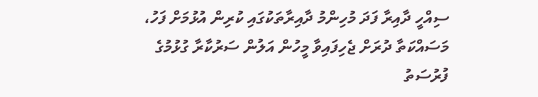ސިއްހީ ދާއިރާ ފަދަ މުހިންމު ދާއިރާތަކުގައި ކުރިން އުޅުމަށް ފަހު، މަސައްކަތާ ދުރަށް ޖެހިފައިވާ މީހުން އަލުން ސަރުކާރާ ގުޅުމުގެ ފުރުސަތު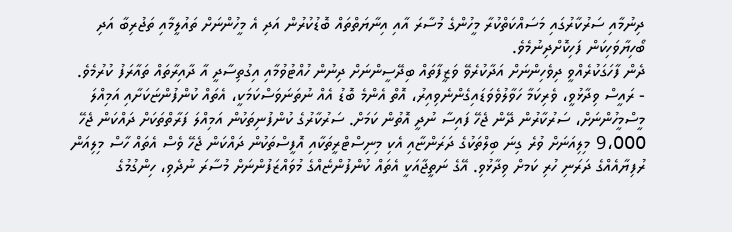ދިނުމާއި ސަރުކާރުގައި މަސައްކަތްކުރާ މީހުންގެ މުސާރަ އާއި އިނާޔަތްތައް ބޮޑުކުރުން އަދި އެ މީހުންނަށް ތައުލީމާއި ތަޖުރިބާ އަދި ބޯހިޔާވަހިކަން ފަހިކޮށްދިނުމެވެ.
ދެން ފާހަގަކުރެއްވީ ދިވެހިންނަށް އަދާކުރެވޭ ވަޒީފާތައް ބިދޭސީންނަށް ދިނުން ހުއްޓުވުމާއި އިގުތިސާދީ އާ ދާއިރާތައް ތައާރަފު ކުރުމެވެ.
- ރައީސް ވިދާޅުވީ، ވެރިކަމާ ހަވާލުވެވަޑައިގެންނެވިއިރު، އޮތް އެންމެ ބޮޑު އެއް ނުތަނަވަސްކަމަކީ، އެތައް ކުންފުންޏަކަށާއި އަމިއްލަ މީސްމީހުންނަށް، ސަރުކާރުން ދޭން ޖެހޭ ފައިސާ ނުދީ އޮތުން ކަމަށް. ސަރުކާރުގެ ކުންފުނިތަކުން އަމިއްލަ ފަރާތްތަކަށް ދައްކަން ޖެހޭ 9،000 މިލިއަނަށް ވުރެ ގިނަ ބިލްތަކުގެ ދަރަންޏާއި އެކި މިނިސްޓްރީތަކާއި އޮފީސްތަކުން ދައްކަން ޖެހޭ ވެސް އެތައް ހާސް މިލިއަން ރުފިޔާއެއްގެ ދަރަނި ހުރި ކަމށް ވިދާޅުވި. އޭގެ ނަތީޖާއަކީ އެތައް ކުންފުންޏެއްގެ މުވައްޒަފުންނަށް މުސާރަ ނުދެވި، ހިންގުމުގެ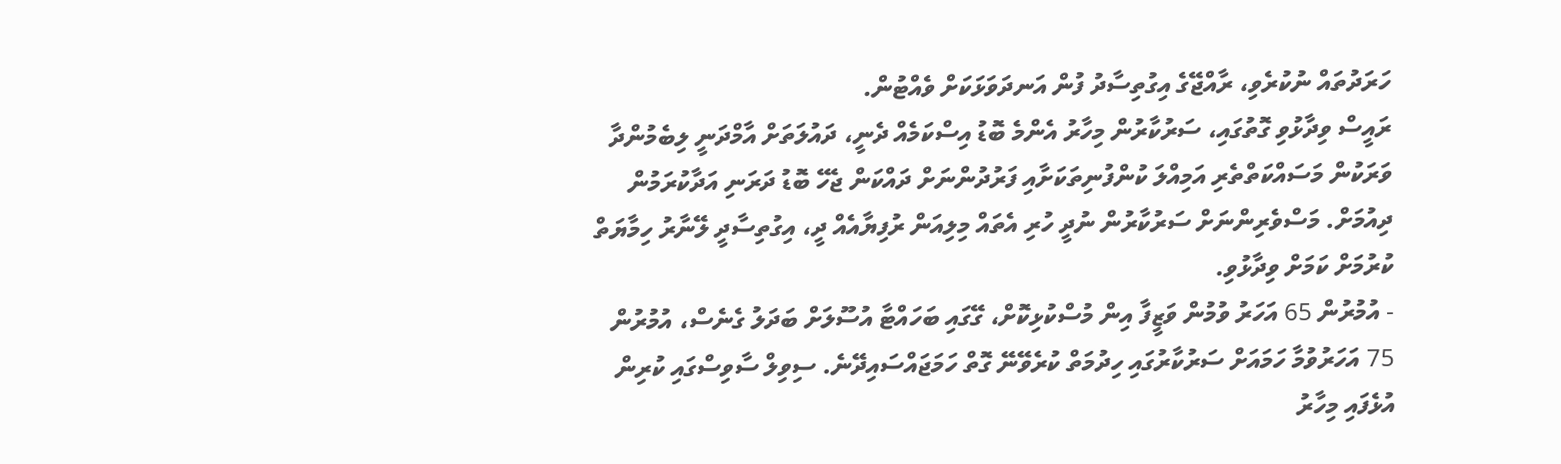ހަރަދުތައް ނުކުރެވި، ރާއްޖޭގެ އިގުތިސާދު ފުން އަނދަވަޅަކަށް ވެއްޓުން.
ރައީސް ވިދާޅުވި ގޮތުގައި، ސަރުކާރުން މިހާރު އެންމެ ބޮޑު އިސްކަމެއް ދެނީ، ދައުލަތަށް އާމްދަނީ ލިބެމުންދާ ވަރަކުން މަސައްކަތްތެރި އަމިއްލަ ކުންފުނިތަކަށާއި ފަރުދުންނަށް ދައްކަން ޖެހޭ ބޮޑު ދަރަނި އަދާކުރަމުން ދިއުމަށް. މަސްވެރިންނަށް ސަރުކާރުން ނުދީ ހުރި އެތައް މިލިއަން ރުފިޔާއެއް ދީ، އިގުތިސާދީ ލޭނާރު ހިމާޔަތް ކުރުމަށް ކަމަށް ވިދާޅުވި.
- އުމުރުން 65 އަހަރު ވުމުން ވަޒީފާ އިން މުސްކުޅިކޮށް، ގޭގައި ބަހައްޓާ އުސޫލަށް ބަދަލު ގެނެސް، އުމުރުން 75 އަހަރުވުމާ ހަމައަށް ސަރުކާރުގައި ހިދުމަތް ކުރެވޭނޭ ގޮތް ހަމަޖައްސައިދޭނެ. ސިވިލް ސާވިސްގައި ކުރިން އުޅެފައި މިހާރު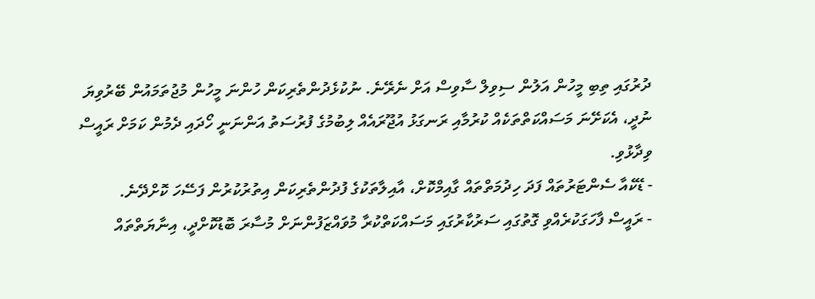ދުރުގައި ތިބި މީހުން އަލުން ސިވިލް ސާވިސް އަށް ނެރޭނެ. ނުކުޅެދުންތެރިކަން ހުންނަ މީހުން މުޖުތަމައުން ބޭރުވިޔަ ނުދީ، އެކަށޭނަ މަސައްކަތްތަކެއް ކުރުމާއި ރަނގަޅު އުޖޫރައެއް ލިބުމުގެ ފުރުސަތު އަންނަނީ ހޯދައި ދެމުން ކަމަށް ރައީސް ވިދާޅުވި.
- ޑޭކެއާ ސެންޓަރުތައް ފަދަ ހިދުމަތްތައް ގާއިމްކޮށް، އާއިލާތަކުގެ ފުދުންތެރިކަން އިތުރުކުރުން ފަސޭހަ ކޮށްދޭނެ.
- ރައީސް ފާހަގަކުރެއްވި ގޮތުގައި ސަރުކާރުގައި މަސައްކަތްކުރާ މުވައްޒަފުންނަށް މުސާރަ ބޮޑުކޮށްދީ، އިނާޔަތްތައް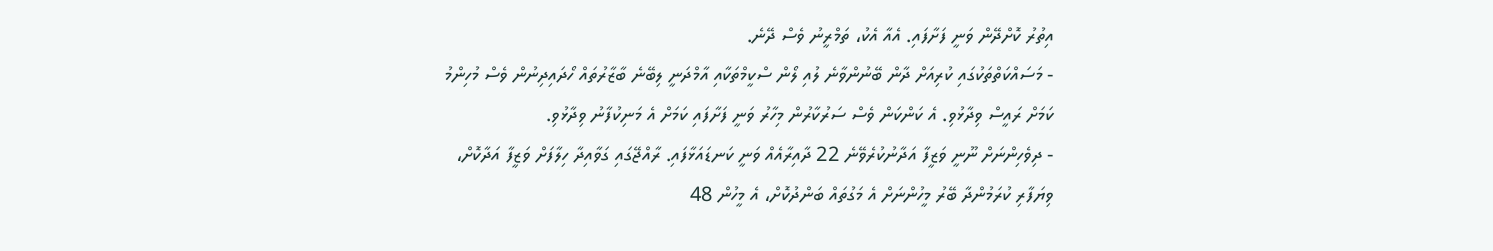އިތުރު ކޮށްދޭން ވަނީ ފަށާފައި. އެއާ އެކު، ތަމްރީނު ވެސް ދޭނެ.
- މަސައްކަތްތަކުގައި ކުރިއަށް ދާން ބޭނުންވާނެ ލުއި ލޯން ސްކީމްތަކާއި އާމްދަނީ ލިބޭނެ ބާޒާރުތައް ހޯދައިދިނުން ވެސް މުހިންމު ކަމަށް ރައީސް ވިދާޅުވި. އެ ކަންކަން ވެސް ސަރުކާރުން މިހާރު ވަނީ ފަށާފައި ކަމަށް އެ މަނިކުފާނު ވިދާޅުވި.
- ދިވެހިންނަށް ނޫނީ ވަޒީފާ އަދާނުކުރެވޭނެ 22 ދާއިރާއެއް ވަނީ ކަނޑައަޅާފައި. ރާއްޖޭގައި ގަވާއިދާ ހިލާފަށް ވަޒީފާ އަދާކޮށް، ވިޔަފާރި ކުރަމުންދާ ބޭރު މީހުންނަށް އެ މަގުތައް ބަންދުކޮށް، އެ މީހުން 48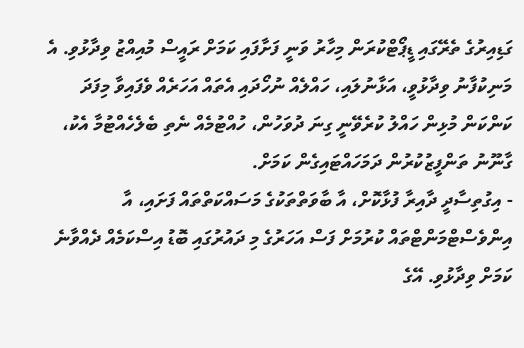ގަޑިއިރުގެ ތެރޭގައި ޑީޕޯޓްކުރަން މިހާރު ވަނީ ފަށާފައި ކަމަށް ރައީސް މުއިއްޒު ވިދާޅުވި. އެ މަނިކުފާނު ވިދާޅުވީ، އަޅާނުލައި، ހައްލެއް ނުހޯދައި އެތައް އަހަރެއް ވެފައިވާ މިފަދަ ކަންކަން މުޅިން ހައްލު ކުރެވޭނީ ގިނަ ދުވަހުން، ހުއްޓުމެއް ނެތި ބެލެހެއްޓުމާ އެކު، ގާނޫނު ތަންފީޒުކުރުން ދަމަހައްޓައިގެން ކަމަށް.
- އިގުތިސާދީ ދާއިރާ ފުޅާކޮށް، އާ ބާވަތްތަކުގެ މަސައްކަތްތައް ފަށައި، އާ އިންވެސްޓްމަންޓްތައް ކުރުމަށް ފަސް އަހަރުގެ މި ދައުރުގައި ބޮޑު އިސްކަމެއް ދެއްވާނެ ކަމަށް ވިދާޅުވި. އޭގެ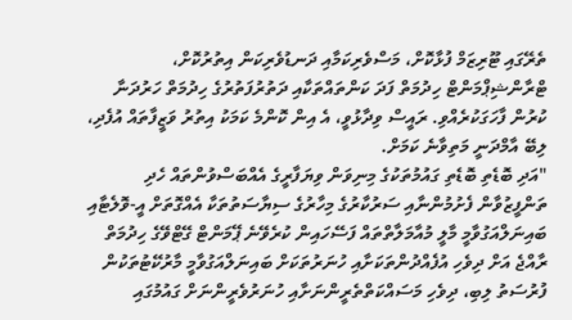ތެރޭގައި ޓޫރިޒަމް ފުޅާކޮށް، މަސްވެރިކަމާއި ދަނޑުވެރިކަން އިތުރުކޮށް، ޓްރާންޝިޕްމަންޓް ހިދުމަތް ފަދަ ކަންތައްތަކާއި ދަތުރުފަތުރުގެ ހިދުމަތް ހަރުދަނާ ކުރުން ފާހަގަކުރެއްވި. ރައީސް ވިދާޅުވީ، އެ އިން ކޮންމެ ކަމަކު އިތުރު ވަޒީފާތައް އުފެދި، ލިބޭ އާމްދަނީ މަތިވާނެ ކަމަށް.
"އަދި ބޮޑެތި ބޮޑެތި ގައުމުތަކުގެ މިނިވަން ވިޔަފާރީގެ އެއްބަސްވުންތައް ހެދި ތަންފީޒުވާން ފެށުމުންނާއި ސަރުކާރުގެ މިހާރުގެ ސިޔާސަތުތަކާ އެއްގޮތަށް އީ-ވޮލެޓާއި ބައިނަލްއަގުވާމީ މާލީ މުއާމަލާތްތައް ފަސޭހައިން ކުރެވޭނެ ޕޭމަންޓް ގޭޓްވޭގެ ހިދުމަތް ރާއްޖެ އަށް ދިވެހި އުފެއްދުންތަކަށާއި ހުނަރުތަކަށް ބައިނަލްއަގުވާމީ މާރުކޭޓުތަކުން ފުރުސަތު ލިބި، ދިވެހި މަސައްކަތްތެރީންނަށާއި ހުނަރުވެރީންނަށް ގައުމުގައި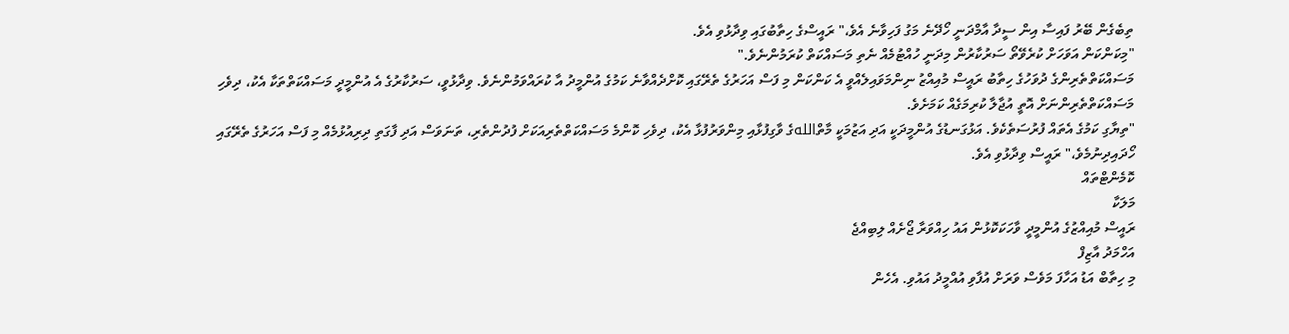ތިބެގެން ބޭރު ފައިސާ އިން ސީދާ އާމްދަނީ ހޯދޭނެ މަގު ފަހިވާނެ އެވެ،" ރައީސްގެ ހިތާބުގައި ވިދާޅުވި އެވެ.
"މިކަންކަން އަވަހަށް ކުރެވޭތޯ ސަރުކާރުން މިދަނީ ހުއްޓުމެއް ނެތި މަސައްކަތް ކުރަމުންނެވެ."
މަސައްކަތްތެރިންގެ ދުވަހުގެ ހިތާބު ރައީސް މުއިއްޒު ނިންމަވައިލެއްވީ އެ ކަންކަން މި ފަސް އަހަރުގެ ތެރޭގައި ކޮށްދެއްވާނެ ކަމުގެ އުންމީދު އާ ކުރައްވަމުންނެވެ. ވިދާޅުވީ، ސަރުކާރުގެ އެ އުންމީދީ މަސައްކަތްތަކާ އެކު، ދިވެހި މަސައްކަތްތެރިންނަށް އޮތީ އުޖާލާ ކުރިމަގެއް ކަމަށެވެ.
"ތިޔާގި ކަމުގެ އެތައް ފުރުސަތެކެވެ. އަޅުގަނޑުގެ އުންމީދަކީ އަދި އަޒުމަކީ މާތްاللهގެ ވާގިފުޅާއި މިންވަރުފުޅާ އެކު، ދިވެހި ކޮންމެ މަސައްކަތްތެރިއަކަށް ފުދުންތެރި، ތަނަވަސް އަދި ފާގަތި ދިރިއުޅުމެއް މި ފަސް އަހަރުގެ ތެރޭގައި ހޯދައިދިނުމެވެ،" ރައީސް ވިދާޅުވި އެވެ.
ކޮމެންޓްތައް
މަލަކާ
ރައީސް މުއިއްޒުގެ އުންމީދީ ވާހަކަކޮޅުން އައު ހިއްވަރާ ޖޯށެއް ލިބިއްޖެ
އަހްމަދު އާޒިފް
މި ހިތާބް އަޑު އަހާފަ މަވެސް ވަރަށް އުފާވި އުއްމީދު އައުވި. އެހެން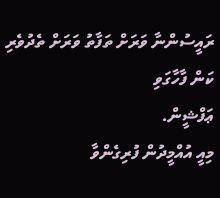ރައީސުންނާ ވަރަށް ތަފާތު ވަރަށް ތެދުވެރި ކަން ފާހާގަވި
ޢަފްޝީން.
މިއީ އުއްމީދުން ފުރިގެންވާ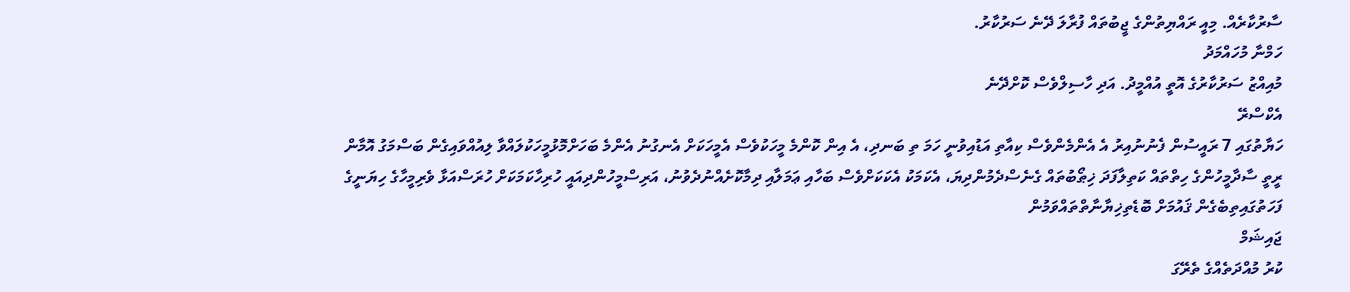ސާރުކާރެއް. މިއީ ރައްޔިތުންގެ ޖީބުތައް ފުރާލަ ދޭނެ ސަރުކާރު.
ހަމްނާ މުހައްމަދު
މުއިއްޒު ސަރުކާރުގެ އޮތީ އުއްމީދު. އަދި ހާސިލްވެސް ކޮށްދޭނެ
އެކްސްރޭ
ހަޔާތުގައި 7 ރައީސުން ފެނުނުއިރު އެ އެންމެންވެސް ކިއާތި އަޑުއިވުނީ ހަމަ ތި ބަނދި، އެ އިން ކޮންމެ މީހަކުވެސް އެމީހަކަށް އެނގުނު އެންމެ ބަހަށްމޮޅުމީހަކުލައްވާ ލިއުއްވައިގެން ބަސްމަގު އޮމާން ރީތީ ސާދާމީހުންގެ ހިތްތައް ކަތިލާފަދަ ޚިޠޯބުތައް ގެނެސްދެމުންދިޔަ، އެކަމަކު އެކަކަށްވެސް ބަހާއި ޢަމަލާއި ދިމާކޮށެއްނުދެވުނު، އަރިސްމީހުންދިއައީ ހުރިހާކަމަކަށް ހުރަސްއަޅާ ވެރިމީހާގެ ހިޔަނީގެ ފަހަތުގައިތިބެގެން ޤައުމަށް ބޮޑެތިޚިޔާނާތްތައްވަމުން
ޖައިޝަމް
ކުރު މުއްދަތެއްގެ ތެރޭގަ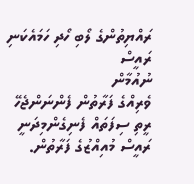ރައްޔިތުންގެ ލޯބި ހޯދި ހަމައެކަނި ރައީސް
ނުއުމާން
ވެރިއްގެ ފަރާތުން ފެންނަންޖެހޭ ރީތި ސިފަތައް ފެނިގެންމިދަނީ ރައީސް މުއިއްޒުގެ ފަރާތުން.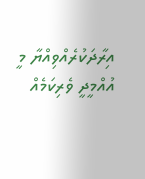އިރާދަކުރެއްވިއްޔާ މީ އުއްމީދީ ވެރިކަމެއް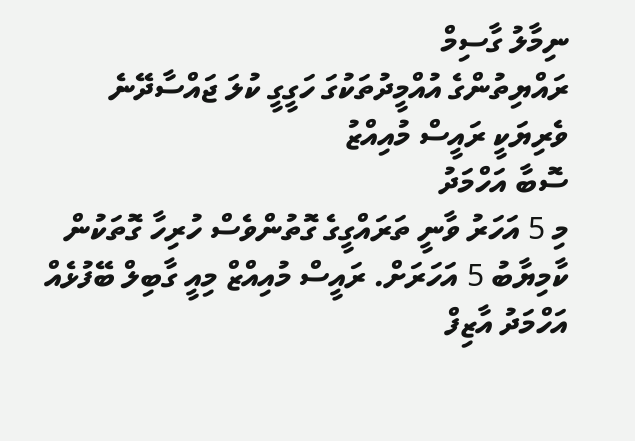ނިމާލު ގާސިމް
ރައްޔިތުންގެ އުއްމީދުތަކުގަ ހަގީގީ ކުލަ ޖައްސާދޭނެ ވެރިޔަކީ ރައީސް މުއިއްޒު
ސޮބާ އަހްމަދު
މި 5 އަހަރު ވާނީ ތަރައްގީގެ ގޮތުންވެސް ހުރިހާ ގޮތަކުން ކާމިޔާބު 5 އަހަރަށް. ރައީސް މުއިއްޒް މިއީ ގާބިލް ބޭފުޅެއް
އަހްމަދު އާޒިފް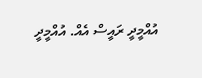އުއްމީދީ ރައީސް އެއް. އުއްމީދީ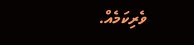ވެރިކަމެއް.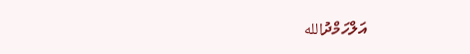އަލްހަމްދުالله